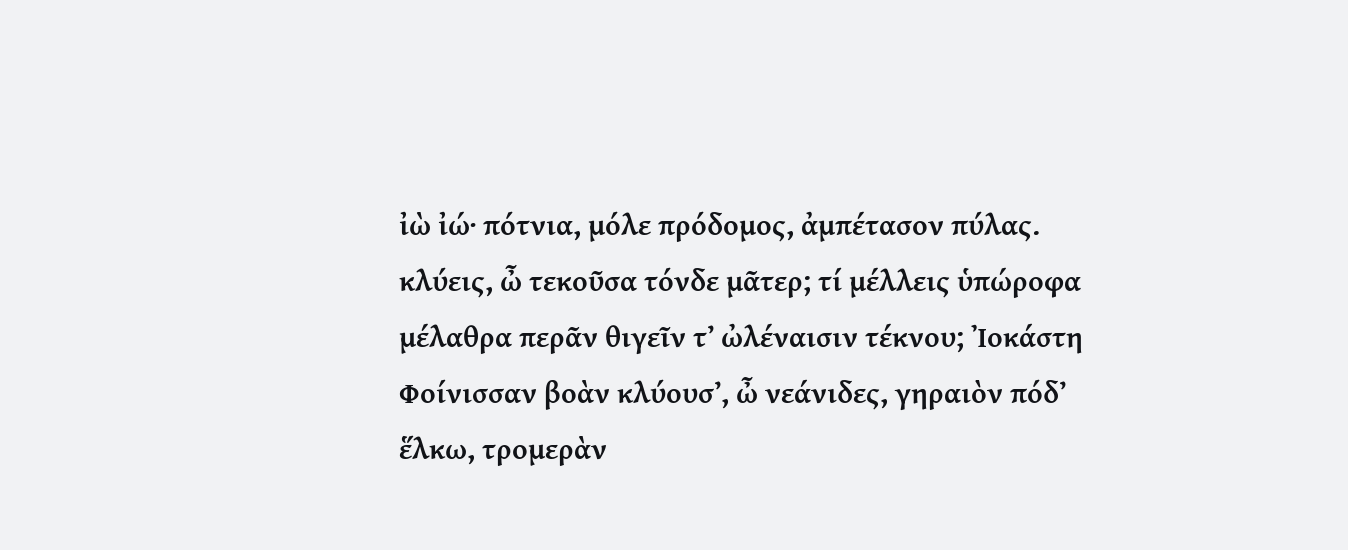ἰὼ ἰώ· πότνια, μόλε πρόδομος, ἀμπέτασον πύλας. κλύεις, ὦ τεκοῦσα τόνδε μᾶτερ; τί μέλλεις ὑπώροφα μέλαθρα περᾶν θιγεῖν τʼ ὠλέναισιν τέκνου; Ἰοκάστη Φοίνισσαν βοὰν κλύουσʼ, ὦ νεάνιδες, γηραιὸν πόδʼ ἕλκω, τρομερὰν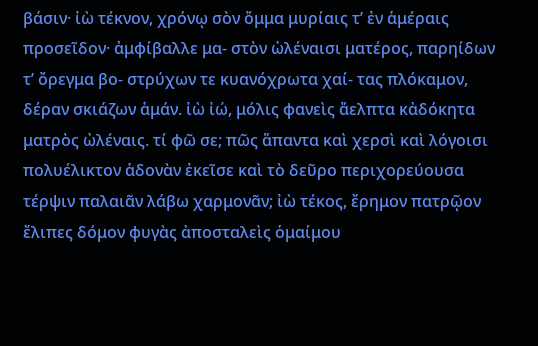βάσιν· ἰὼ τέκνον, χρόνῳ σὸν ὄμμα μυρίαις τʼ ἐν ἁμέραις προσεῖδον· ἀμφίβαλλε μα- στὸν ὠλέναισι ματέρος, παρηίδων τʼ ὄρεγμα βο- στρύχων τε κυανόχρωτα χαί- τας πλόκαμον, δέραν σκιάζων ἁμάν. ἰὼ ἰώ, μόλις φανεὶς ἄελπτα κἀδόκητα ματρὸς ὠλέναις. τί φῶ σε; πῶς ἅπαντα καὶ χερσὶ καὶ λόγοισι πολυέλικτον ἁδονὰν ἐκεῖσε καὶ τὸ δεῦρο περιχορεύουσα τέρψιν παλαιᾶν λάβω χαρμονᾶν; ἰὼ τέκος, ἔρημον πατρῷον ἔλιπες δόμον φυγὰς ἀποσταλεὶς ὁμαίμου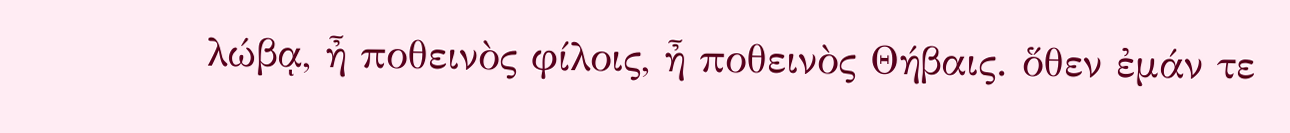λώβᾳ, ἦ ποθεινὸς φίλοις, ἦ ποθεινὸς Θήβαις. ὅθεν ἐμάν τε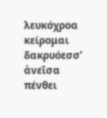λευκόχροα κείρομαι δακρυόεσσʼ ἀνεῖσα πένθει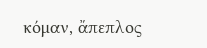κόμαν, ἄπεπλος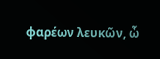φαρέων λευκῶν, ὦ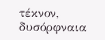τέκνον, δυσόρφναια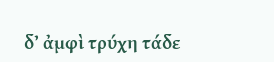δʼ ἀμφὶ τρύχη τάδε